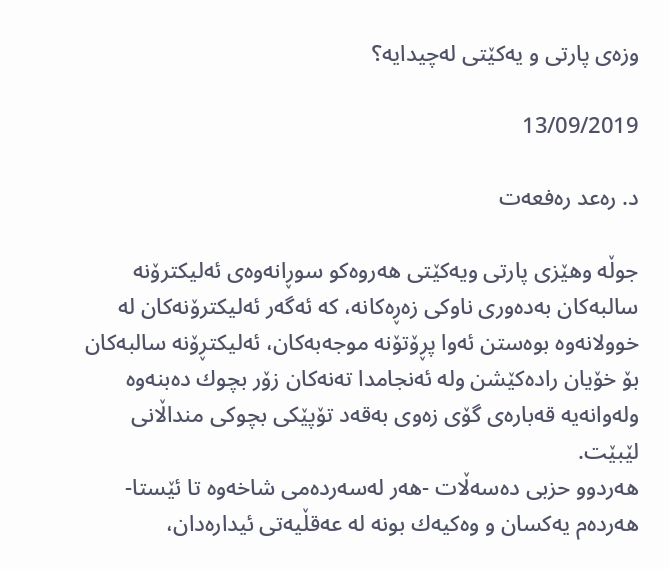وزه‌ی پارتی و یه‌كێتی له‌چیدایه‌؟

13/09/2019

د. رەعد رەفعەت

جوڵه‌ وهێزی پارتی ویه‌كێتی هه‌روه‌كو سوڕانه‌وه‌ی ئه‌لیكترۆنه‌ سالبه‌كان به‌ده‌وری ناوكی زه‌ڕه‌كانه‌، كه‌ ئه‌گه‌ر ئه‌لیكترۆنه‌كان له‌ خوولانه‌وه‌ بوه‌ستن ئه‌وا پڕۆتۆنه‌ موجه‌به‌كان، ئه‌لیكتڕۆنه‌ سالبه‌كان بۆ خۆیان راده‌كێشن وله‌ ئه‌نجامدا ته‌نه‌كان زۆر بچوك ده‌بنه‌وه‌ وله‌وانه‌یه‌ قه‌باره‌ی گۆی زه‌وی به‌قه‌د تۆپێكی بچوكی منداڵانی لێبێت.
هه‌ردوو حزبی ده‌سه‌ڵات -هه‌ر له‌سه‌رده‌می شاخه‌وه‌ تا ئێستا- هه‌رده‌م یه‌كسان و وه‌كیه‌ك بونه‌ له‌ عه‌قڵیه‌تی ئیداره‌دان،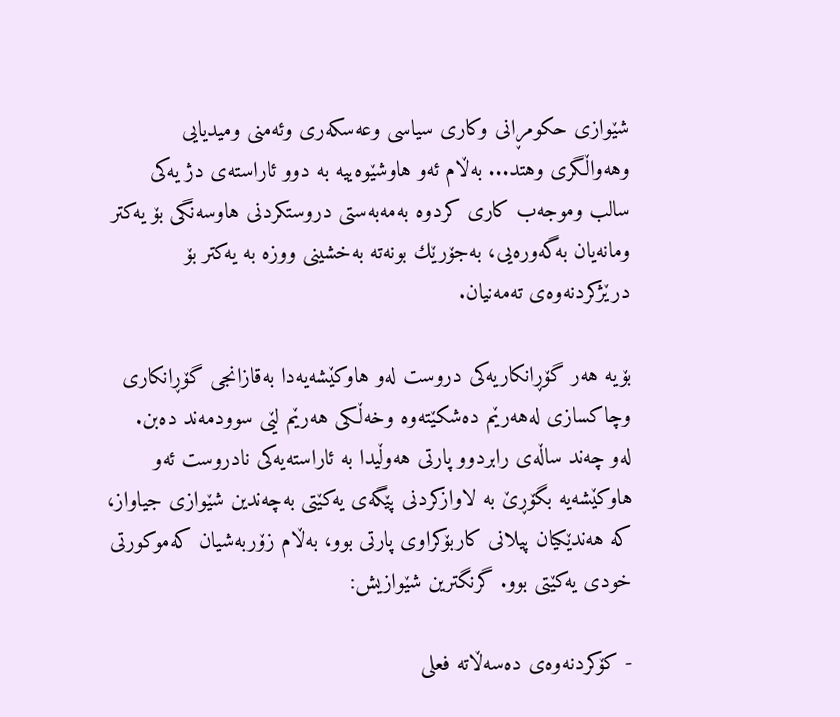شێوازی حكومڕانی وكاری سیاسی وعه‌سكه‌ری وئه‌منی ومیدیایی وهه‌واڵگری وهتد... به‌ڵام ئه‌و هاوشێوه‌ییه‌ به‌ دوو ئاراسته‌ی دژ یه‌كی سالب وموجه‌ب كاری كردوه‌ به‌مه‌به‌ستی دروستكردنی هاوسه‌نگی بۆ یه‌كتر ومانه‌یان به‌گه‌وره‌یی،‌ به‌جۆرێك بونه‌ته‌ به‌خشینی ووزه‌ به‌ یه‌كتر بۆ درێژكردنه‌وه‌ی ته‌مه‌نیان.

بۆیه‌ هه‌ر گۆڕانكاریه‌كی دروست له‌و هاوكێشه‌یه‌دا به‌قازانجی گۆڕانكاری وچاكسازی له‌هه‌رێم ده‌شكێته‌وه‌ وخه‌ڵكی هه‌رێم لێی سوودمه‌ند ده‌بن.
له‌و چه‌ند ساڵه‌ی رابردوو پارتی هه‌وڵیدا به‌ ئاراسته‌یه‌كی‌ نادروست‌ ئه‌و هاوكێشه‌یه‌ بگۆڕێ به‌ لاوازكردنی پێگه‌ی یه‌كێتی به‌چه‌ندین شێوازی جیاواز، كه‌ هه‌ندێكیان پیلانی كاربۆكراوی پارتی بوو، به‌ڵام زۆربه‌شیان كه‌موكورتی خودی یه‌كێتی بوو. گرنگترین شێوازیش:

- كۆكردنه‌وه‌ی ده‌سه‌ڵاته‌ فعلی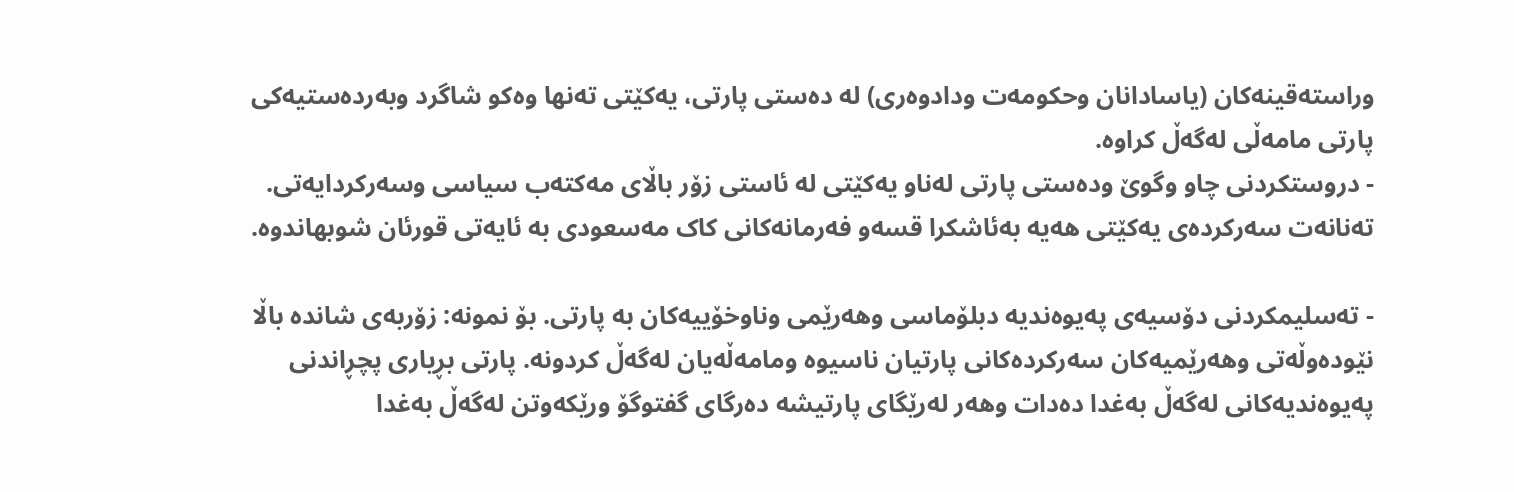وراسته‌قینه‌كان‌ (یاسادانان وحكومه‌ت ودادوه‌ری) له‌ ده‌ستی پارتی، یه‌كێتی ته‌نها وه‌كو شاگرد وبه‌رده‌ستیه‌كی پارتی مامه‌ڵی له‌گه‌ڵ كراوه‌.
- دروستكردنی چاو وگوێ وده‌ستی پارتی له‌ناو یه‌كێتی له‌ ئاستی زۆر باڵای مه‌كته‌ب سیاسی وسه‌ركردایه‌تی. ته‌نانه‌ت سه‌ركرده‌ی یه‌كێتی هه‌یه‌ به‌ئاشكرا قسەو فەرمانەکانی کاک مەسعودی بە ئایەتی قورئان شوبهاندوه‌.

- ته‌سلیمكردنی دۆسیه‌ی په‌یوه‌ندیه دبلۆماسی وهه‌رێمی وناوخۆییه‌كان به‌ پارتی‌. بۆ نمونه‌: زۆربه‌ی شانده‌ باڵا نێوده‌وڵه‌تی وهه‌رێمیه‌كان سه‌ركرده‌كانی پارتیان ناسیوه‌ ومامه‌ڵه‌یان له‌گه‌ڵ كردونه‌. پارتی بڕیاری پچڕاندنی په‌یوه‌ندیه‌كانی له‌گه‌ڵ به‌غدا ده‌دات وهه‌ر له‌رێگای پارتیشه‌ ده‌رگای گفتوگۆ ورێكه‌وتن له‌گه‌ڵ به‌غدا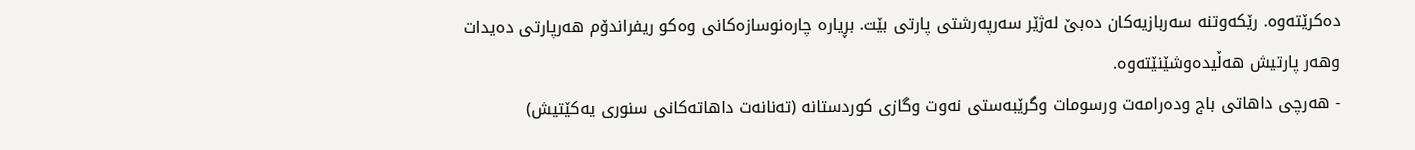ده‌كرێته‌وه‌. رێكه‌وتنه‌ سه‌ربازیه‌كان ده‌بێ له‌ژێر سه‌رپه‌رشتی پارتی بێت. بڕیاره‌ چاره‌نوسازه‌كانی وه‌كو ریفراندۆم هه‌رپارتی ده‌یدات وهه‌ر پارتیش هه‌ڵیده‌وشێنێته‌وه‌.
- هه‌رچی داهاتی باج وده‌رامه‌ت ورسومات وگرێبه‌ستی نه‌وت وگازی كوردستانه‌ (ته‌نانه‌ت داهاته‌كانی ‌سنوری یه‌كێتیش)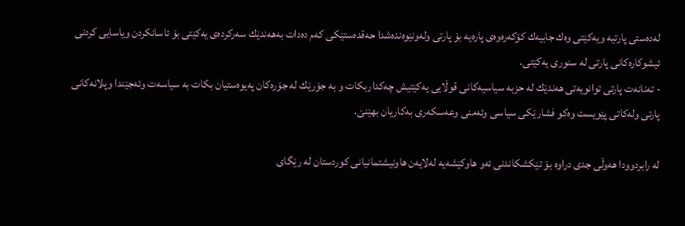له‌ده‌ستی پارتیه‌ ویه‌كێتی وه‌ك جابیه‌ك كۆكه‌ره‌وه‌ی پاره‌یه‌ بۆ پارتی وله‌ونێوه‌نده‌شدا حه‌قده‌ستێكی كه‌م ده‌دات به‌هه‌ندێك سه‌ركرده‌ی یه‌كێتی بۆ ئاسانكردن ویاسایی كردنی ئیشوكاره‌كانی پارتی له‌ سنوری یه‌كێتی.
- ته‌نانه‌ت پارتی توانویه‌تی هه‌ندێك له‌ حزبه‌ سیاسیه‌كانی قوڵایی یه‌كێتیش چه‌كداربكات و به‌ جۆرێك له‌ جۆره‌كان په‌یوه‌ستیان بكات به‌ سیاسه‌ت وئه‌جێندا وپلانه‌كانی پارتی وله‌كاتی پێویست وه‌كو فشارێكی سیاسی وئه‌منی وعه‌سكه‌ری به‌كاریان بهێنێ.

له‌ رابردوودا هه‌وڵی جدی دراوه‌ بۆ تێكشكاندنی ئه‌و هاوكێشه‌یه له‌لایه‌ن هاونیشتمانیانی كوردستان له‌ رێگای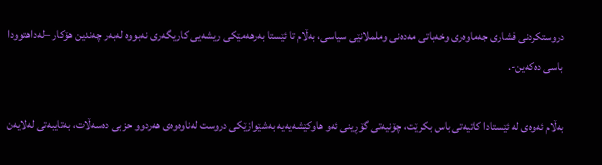دروستكردنی فشاری جه‌ماوه‌ری وخه‌باتی مه‌ده‌نی وململانێی سیاسی، به‌ڵام تا ئێستا به‌رهه‌مێكی ریشه‌یی كاریگه‌ری نه‌بووه‌ له‌به‌ر چه‌ندین هۆكار –له‌داهتوودا باسی ده‌كه‌ین-.

به‌ڵام ئه‌وه‌ی له‌ ئێستادا كاتیه‌تی‌ باس بكرێت، چۆنیه‌تی گۆڕینی ئه‌و هاوكێشه‌یه‌یه‌ به‌شێوازێكی دروست له‌ناوه‌وه‌ی هه‌ردوو حزبی ده‌سه‌ڵات،‌ به‌تایبه‌تی له‌لایه‌ن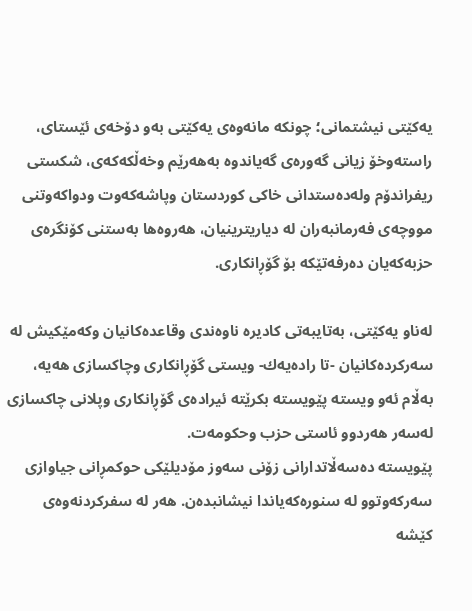یه‌كێتی نیشتمانی؛ چونكه‌ مانه‌وه‌ی یه‌كێتی به‌و دۆخه‌ی ئێستای، راسته‌وخۆ زیانی گه‌وره‌ی گه‌یاندوه‌ به‌هه‌رێم وخه‌ڵكه‌كه‌ی، شكستی ریفراندۆم وله‌ده‌ستدانی خاكی كوردستان وپاشه‌كه‌وت ودواكه‌وتنی مووچه‌ی فه‌رمانبه‌ران له‌ دیاریترینیان، هه‌روه‌ها به‌ستنی كۆنگره‌ی حزبه‌كه‌یان ده‌رفه‌تێكه‌ بۆ گۆڕانكاری.

له‌ناو یه‌كێتی، به‌تایبه‌تی كادیره‌ ناوه‌ندی وقاعده‌‌كانیان وكه‌مێكیش له‌ سه‌ركرده‌كانیان -تا راده‌یه‌ك- ویستی گۆڕانكاری وچاكسازی هه‌یه‌، به‌ڵام ئه‌و ویسته‌ پێویسته‌ بكرێته‌ ئیراده‌ی گۆڕانكاری وپلانی چاكسازی له‌سه‌ر هه‌ردوو ئاستی حزب وحكومه‌ت.
پێویسته‌ ده‌سه‌ڵاتدارانی زۆنی سه‌وز مۆدیلێكی حوكمڕانی جیاوازی سه‌ركه‌وتوو له‌ سنوره‌كه‌یا‌ندا نیشانبده‌ن. هه‌ر له‌ سفركردنه‌وه‌ی كێشه‌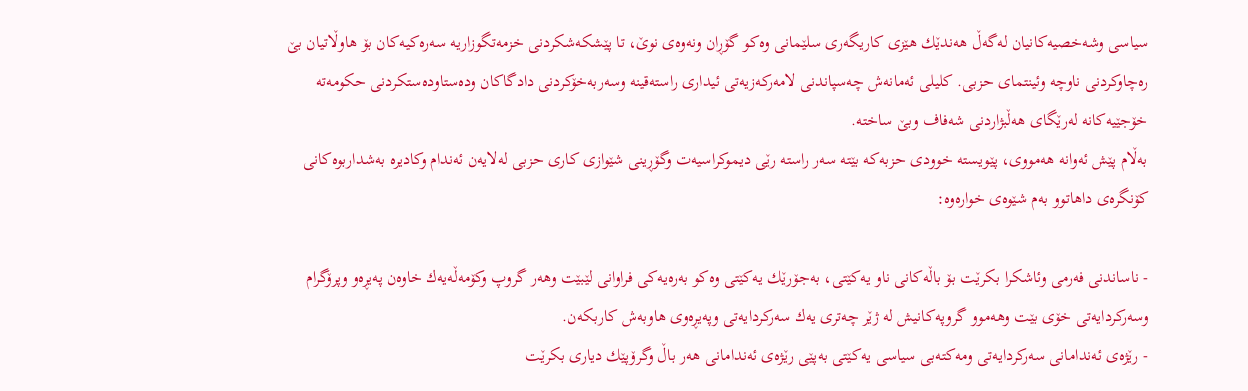سیاسی وشه‌خصیه‌كانیان له‌گه‌ڵ هه‌ندێك هێزی كاریگه‌ری سلێمانی وه‌كو گۆڕان ونه‌وه‌ی نوێ، تا پێشكه‌شكردنی خزمه‌تگوزاریه‌ سه‌ره‌كیه‌كان بۆ هاوڵاتیان بێ ره‌چاوكردنی ناوچه‌ وئینتمای حزبی. كلیلی ئه‌مانه‌ش چه‌سپاندنی لامه‌ركه‌زیه‌تی ئیداری راسته‌قینه‌ وسه‌ربه‌خۆكردنی دادگاكان وده‌ستاوده‌ستكردنی حكومه‌ته‌ خۆجێیه‌كانه‌ له‌رێگای هه‌ڵبژاردنی شه‌فاف وبێ ساخته‌.
به‌ڵام پێش ئه‌وانه‌ هه‌مووی، پێویسته‌ خوودی حزبه‌كه‌ بێته‌ سه‌ر راسته‌ رێی دیموكراسیه‌ت وگۆڕینی شێوازی كاری حزبی له‌لایه‌ن ئه‌ندام وكادیره‌ به‌شداربوه‌كانی كۆنگره‌ی داهاتوو به‌م شێوه‌ی خواره‌وه‌:

- ناساندنی فه‌رمی وئاشكرا بكرێت بۆ باڵه‌كانی ناو یه‌كێتی، به‌جۆرێك یه‌كێتی وه‌كو به‌ره‌یه‌كی فراوانی لێبێت وهه‌ر گروپ وكۆمه‌ڵه‌یه‌ك خاوه‌ن په‌یڕه‌و وپرۆگرام وسه‌ركردایه‌تی خۆی ‌بێت وهه‌موو گروپه‌كانیش له‌ ژێر چه‌تری یه‌ك سه‌ركردایه‌تی وپه‌یڕه‌وی هاوبه‌ش كاربكه‌ن.
- رێژه‌ی ئه‌ندامانی سه‌ركردایه‌تی ومه‌كته‌بی سیاسی یه‌كێتی به‌پێی رێژه‌ی ئه‌ندامانی هه‌ر باڵ وگرۆپێك دیاری بكرێت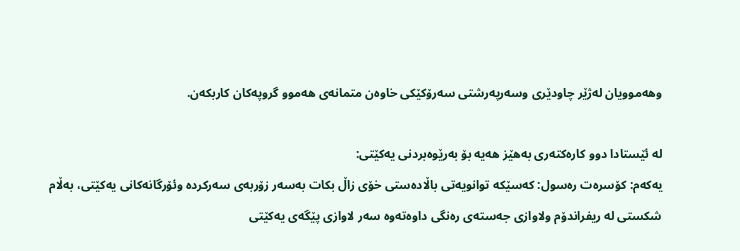وهه‌موویان له‌ژێر چاودێری وسه‌رپه‌رشتی سه‌رۆكێكی خاوه‌ن متمانه‌ی هه‌موو گروپه‌كان كاربكه‌ن.

له ئێستادا دوو كاره‌كته‌ری به‌هێز هه‌یه‌ بۆ به‌رێوه‌بردنی یه‌كێتی:
یه‌كه‌م: كۆسره‌ت ره‌سول: كه‌سێكه‌ توانویه‌تی باڵاده‌ستی خۆی زاڵ بكات به‌سه‌ر زۆربه‌ی سه‌ركرده‌ وئۆرگانه‌كانی یه‌كێتی، به‌ڵام شكستی له‌ ریفراندۆم ولاوازی جه‌سته‌ی ره‌نگی داوه‌ته‌وه‌ سه‌ر لاوازی پێگه‌ی یه‌كێتی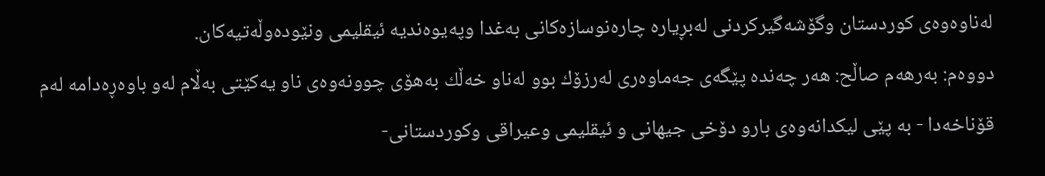له‌ناوه‌وه‌‌ی كوردستان وگۆشه‌گیركردنی له‌بڕیاره‌ چاره‌نوسازه‌كانی به‌غدا وپه‌یوه‌ندیه‌ ئیقلیمی ونێوده‌وڵه‌تیه‌كان.
دووه‌م: به‌رهه‌م صاڵح: هه‌ر چه‌نده‌ پێگه‌ی جه‌ماوه‌ری له‌رزۆك بوو له‌ناو خه‌ڵك به‌هۆی چوونه‌وه‌ی ناو یه‌كێتی به‌ڵام له‌‌و باوه‌ڕه‌دامه‌ له‌م قۆناخه‌دا - بە پێی لیكدانەوەی بارو دۆخی جیهانی و ئیقلیمی وعیراقی وكوردستانی-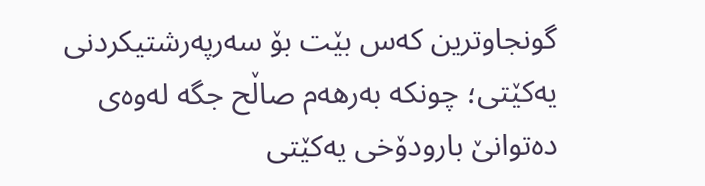گونجاوترین كه‌س بێت بۆ سه‌رپه‌رشتیكردنی یه‌كێتی؛ چونكه‌ به‌‌رهه‌م صاڵح جگه‌ له‌وه‌ی دەتوانێ بارودۆخی یەكێتی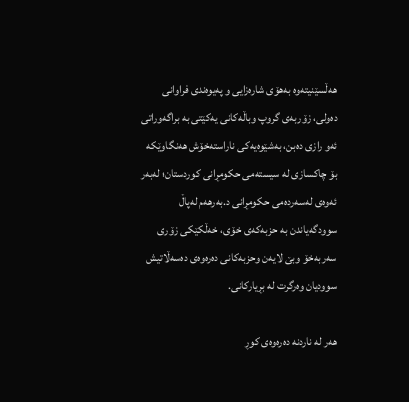هەڵسێنیتەوە بەهۆی شارەزایی و پەیوەندی فراوانی دەولی، زۆربه‌ی گروپ وباڵه‌كانی یه‌كێتی به‌ براگه‌وراتی ئه‌و رازی ده‌بن، به‌شێوه‌یه‌كی ناراسته‌خۆش هه‌نگاوێكه‌ بۆ چاكسازی له‌ سیسته‌می حكومڕانی كوردستان؛ له‌به‌ر ئه‌وه‌ی له‌سه‌رده‌می حكومڕانی د.به‌رهه‌م له‌پاڵ سوودگه‌یاندن به‌ حزبه‌كه‌ی خۆی، خه‌ڵكێكی زۆری سه‌ربه‌خۆ وبێ لایه‌ن وحزبه‌كانی ده‌ره‌وه‌ی ده‌سه‌ڵاتیش سوودیان وه‌رگرت له‌ بڕیاركانی.

هه‌ر له‌ ناردنه‌ ده‌ره‌وه‌ی كوڕ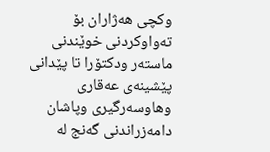وكچی هه‌ژاران بۆ ته‌واوكردنی خوێندنی ماسته‌ر ودكتۆرا تا پێدانی پێشینه‌ی عه‌قاری وهاوسه‌رگیری وپاشان دامه‌زراندنی گه‌نج له‌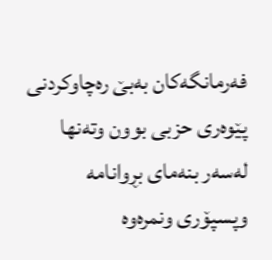فه‌رمانگه‌كان به‌بێ ره‌چاوكردنی پێوه‌ری حزبی بوون وته‌نها له‌سه‌ر بنه‌مای بڕوانامه‌ وپسپۆری ونمره‌وه‌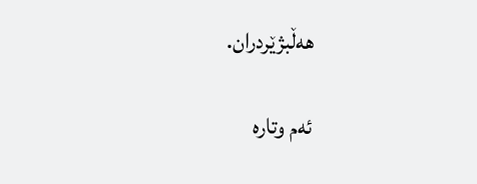هه‌ڵبژێردران.

ئەم وتارە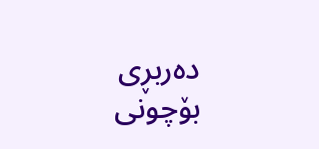دەربڕی بۆچونی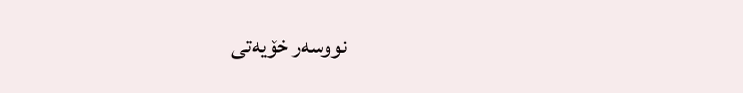نووسەر خۆیەتی